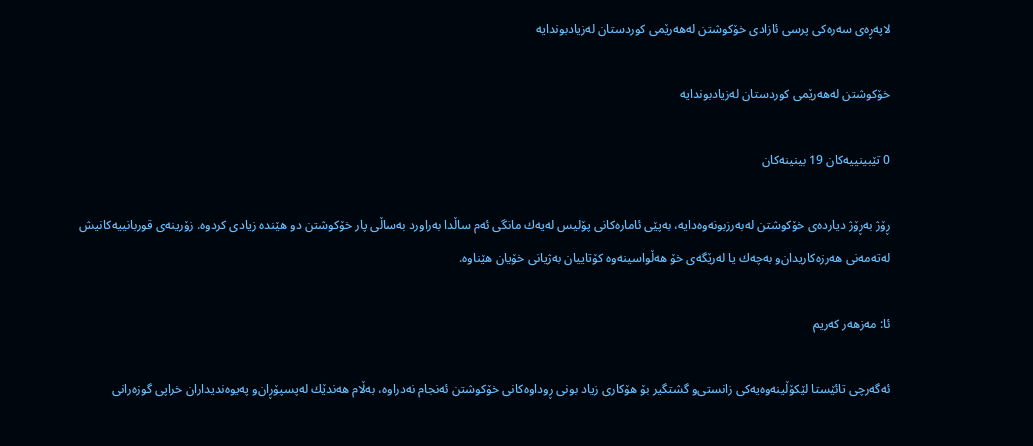لاپەڕەی سەرەکی پرسی ئازادی خۆكوشتن له‌هه‌رێمی کوردستان له‌زیادبوندایه‌

خۆكوشتن له‌هه‌رێمی کوردستان له‌زیادبوندایه‌

0 تێبینییەکان 19 بینینەکان

ڕۆژ به‌ڕۆژ دیارده‌ی‌ خۆكوشتن له‌به‌رزبونه‌وه‌دایه‌، به‌پێی ئاماره‌كانی‌ پۆلیس له‌یه‌ك مانگی‌ ئه‌م ساڵدا به‌راورد به‌ساڵی‌ پار خۆكوشتن دو هێنده‌ زیادی‌ كردوه‌. زۆرینه‌ی‌ قوربانییه‌كانیش له‌ته‌مه‌نی‌ هه‌رزه‌كاریدان‌و بە‌چه‌ك یا له‌رێگه‌ی خۆ هه‌ڵواسینه‌وه‌ كۆتاییان بە‌ژیانی خۆیان هێناوه‌.

ئا: مه‌زهه‌ر كه‌ریم

ئه‌گه‌رچی تائێستا لێكۆڵینه‌وه‌یه‌كی زانستی‌و گشتگیر بۆ هۆكاری‌ زیاد بونی‌ ڕوداوه‌كانی‌ خۆكوشتن ئه‌نجام نه‌دراوه‌، به‌ڵام هه‌ندێك له‌پسپۆڕان‌و په‌یوه‌ندیداران خراپی گوزه‌رانی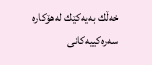خه‌ڵك بە‌یه‌كێك له‌هۆكاره‌ سه‌ره‌كییه‌كانی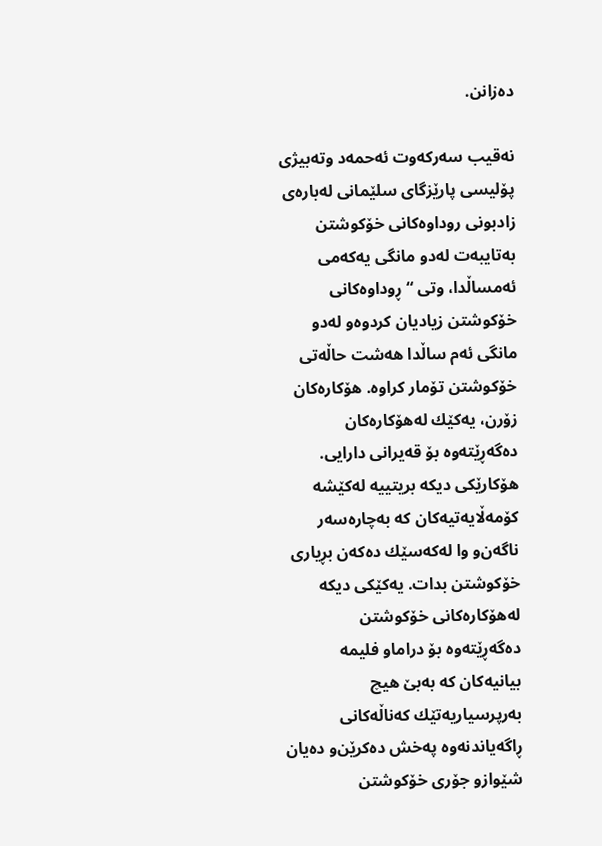ده‌زانن.

نه‌قیب سه‌ركه‌وت ئه‌حمه‌د وته‌بیژی‌ پۆلیسی‌ پارێزگای‌ سلێمانی‌ له‌باره‌ی‌ زادبونی روداوه‌كانی خۆكوشتن به‌تایبه‌ت له‌دو مانگی‌ یه‌كه‌می‌ ئه‌مساڵدا، وتی‌ “ڕوداوه‌كانی‌ خۆكوشتن زیادیان كردوه‌و له‌دو مانگی‌ ئه‌م ساڵدا هه‌شت حاڵه‌تی‌ خۆكوشتن تۆمار كراوه‌. هۆكاره‌كان زۆرن، یه‌كێك له‌هۆكاره‌كان ده‌گه‌ڕێته‌وه‌ بۆ قه‌یرانی دارایی‌. هۆكارێكی‌ دیكه‌ بریتییه‌ له‌كێشه‌ كۆمه‌ڵایه‌تیه‌كان كه‌ به‌چاره‌سه‌ر ناگه‌ن‌و وا له‌كه‌سێك ده‌كه‌ن بڕیاری خۆكوشتن بدات. یه‌كێكی‌ دیكه‌ له‌هۆكاره‌كانی‌ خۆكوشتن ده‌گه‌ڕێته‌وه‌ بۆ دراماو فلیمه‌ بیانیه‌كان كه‌ به‌بێ‌ هیچ به‌رپرسیاریه‌تێك كه‌ناڵه‌كانی‌ ڕاگه‌یاندنه‌وه‌ په‌خش ده‌كرێن‌و ده‌یان شێوازو جۆری‌ خۆكوشتن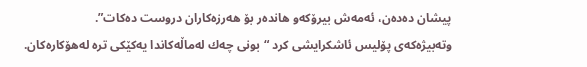پیشان ده‌ده‌ن، ئه‌مه‌ش بیرۆكه‌‌و هانده‌ر بۆ هه‌رزه‌كاران دروست ده‌كات”.
وته‌بیژه‌كه‌ی‌ پۆلیس ئاشكرایشی كرد “بونی چه‌ك له‌ماڵه‌كاندا یه‌كێكی تره‌ له‌هۆكاره‌كان.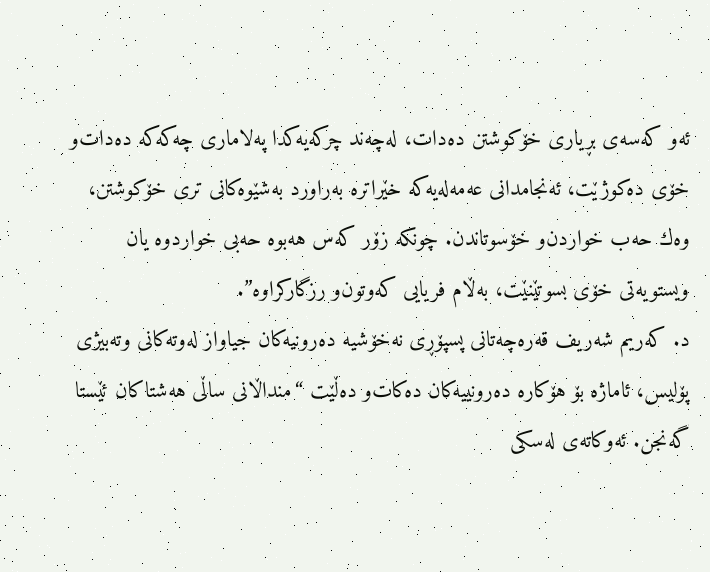ئه‌و كه‌سه‌ی‌ بڕیاری‌ خۆكوشتن ده‌دات، له‌چه‌ند چركه‌یه‌كدا په‌لاماری‌ چه‌كه‌كه‌ ده‌دات‌و خۆی‌ ده‌كوژێت، ئه‌نجامدانی‌ عه‌مه‌له‌یه‌كه‌ خێراتره‌ به‌راورد به‌شێوه‌كانی‌ تری خۆكوشتن، وه‌ك حه‌ب خواردن‌و خۆسوتاندن. چونكه‌ زۆر كه‌س هه‌بوه‌ حه‌بی‌ خواردوه‌ یان ویستویه‌تی‌ خۆی‌ بسوتێنێت، به‌ڵام فریایی‌ كه‌وتون‌و رزگاركراوه‌”.
د. كه‌ریم شه‌ریف قه‌ره‌چه‌تانی‌ پسپۆڕی‌ نه‌خۆشیه‌ ده‌رونیه‌كان جیاواز له‌وته‌كانی‌ وته‌بیژی‌ پۆلیس، ئاماژه‌ بۆ هۆكاره‌ ده‌رونییه‌كان ده‌كات‌و ده‌ڵێت “منداڵانی‌ ساڵی‌ هه‌شتاكان ئێستا گه‌نجن. ئه‌وكاته‌ی له‌سكی‌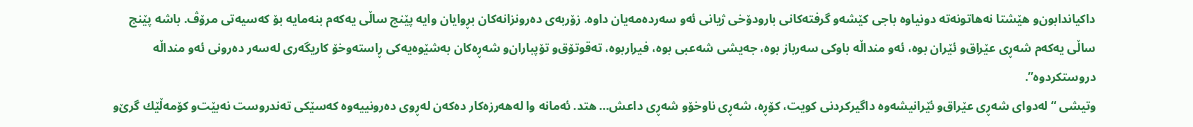داكیاندابون‌و هێشتا نه‌هاتونه‌ته‌ دونیاوه‌ باجی كێشه‌‌و گرفته‌كانی بارودۆخی ژیانی ئه‌و سه‌رده‌مه‌یان داوه‌. زۆربه‌ی‌ ده‌رونزانه‌كان بڕوایان وایه‌ پێنج ساڵی‌ یه‌كه‌م بنه‌مایه‌ بۆ كه‌سیه‌تی‌ مرۆڤ. باشه‌ پێنج ساڵی‌ یه‌كه‌م شه‌ڕی‌ عێراق‌و ئێران بوه‌، ئه‌و منداڵه‌ باوكی‌ سه‌رباز بوه‌، جه‌یشی شه‌عبی‌ بوه‌، فیراربوه‌، ته‌قوتۆق‌و تۆپباران‌و شه‌ڕه‌كان به‌شێوه‌یه‌كی‌ ڕاسته‌وخۆ كاریگه‌ری‌ له‌سه‌ر ده‌رونی‌ ئه‌و منداڵه‌ دروستكردوه‌”.
وتیشی‌ “له‌دوای‌ شه‌ڕی‌ عێراق‌و ئێرانیشه‌وه‌ داگیركردنی‌ كویت، كۆڕه‌، شه‌ڕی‌ ناوخۆو شه‌ڕی‌ داعش… هتد. ئه‌مانه‌ وا له‌هه‌رزه‌كار ده‌كه‌ن له‌ڕوی ده‌رونییه‌وه‌ كه‌سێكی‌ ته‌ندروست نه‌بێت‌و كۆمه‌ڵێك گرێ‌‌و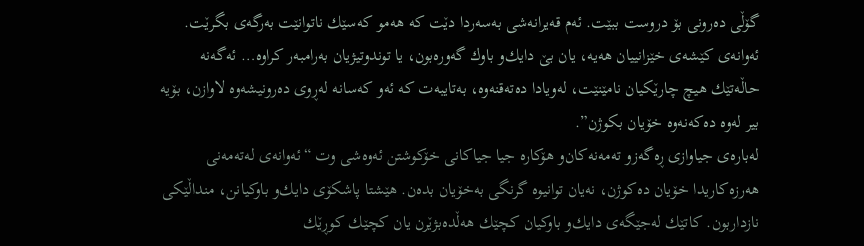گۆڵی‌ ده‌رونی‌ بۆ دروست ببێت. ئه‌م قه‌یرانه‌شی‌ به‌سه‌ردا دێت كه‌ هه‌مو كه‌سێك ناتوانێت به‌رگه‌ی‌ بگرێت. ئه‌وانه‌ی‌ كێشه‌ی‌ خێزانییان هه‌یه‌، یان بێ دایك‌و باوك گه‌وره‌بون، یا توندوتیژیان به‌رامبه‌ر كراوه‌… ئه‌گه‌نه‌ حاڵه‌تێك هیچ چارێكیان نامێنێت، له‌ویادا ده‌ته‌قنه‌وه‌، به‌تایبه‌ت كه‌ ئه‌و كه‌سانه‌ له‌ڕوی‌ ده‌رونیشه‌وه‌ لاوازن، بۆیه‌ بیر له‌وه‌ ده‌كه‌نه‌وه‌ خۆیان بكوژن”.
له‌باره‌ی‌ جیاوازی‌ ڕه‌گه‌زو ته‌مه‌نه‌كان‌و هۆكاره‌ جیا جیاكانی‌ خۆكوشتن ئه‌وه‌شی‌ وت “ئه‌وانه‌ی‌ له‌ته‌مه‌نی‌ هه‌رزه‌كاریدا خۆیان ده‌كوژن، نه‌یان توانیوه‌ گرنگی‌ به‌خۆیان بده‌ن. هێشتا پاشكۆی‌ دایك‌و باوكیانن، منداڵێكی‌ نازداربون. كاتێك له‌جێگه‌ی‌ دایك‌و باوكیان كچێك هه‌ڵده‌بژێرن یان كچێك كوڕێك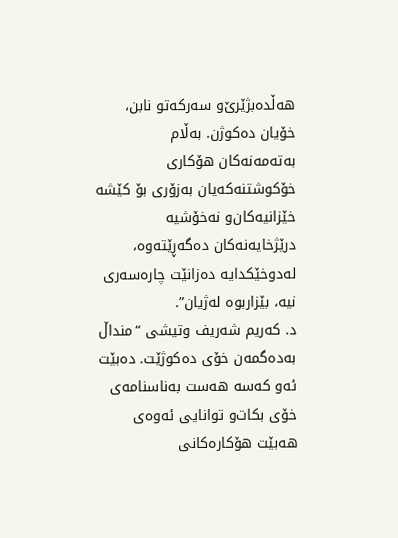هه‌ڵده‌بژێرێ‌و سه‌ركه‌تو نابن، خۆیان ده‌كوژن. به‌ڵام به‌ته‌مه‌نه‌كان هۆكاری‌ خۆكوشتنه‌كه‌یان بە‌زۆری بۆ كێشه‌ خێزانیه‌كان‌و نه‌خۆشیه‌ درێژخایه‌نه‌كان ده‌گه‌ڕێته‌وه‌، له‌دوخێكدایه‌ ده‌زانێت چاره‌سه‌ری‌ نیه‌، بێزاربوه‌ له‌ژیان”.
د. كه‌ریم شه‌ریف وتیشی‌ “منداڵ به‌ده‌گمه‌ن خۆی‌ ده‌كوژێت. ده‌بێت ئه‌و كه‌سه‌ هه‌ست به‌ناسنامه‌ی‌ خۆی‌ بكات‌و توانایی‌ ئه‌وه‌ی‌ هه‌بێت هۆكاره‌كانی‌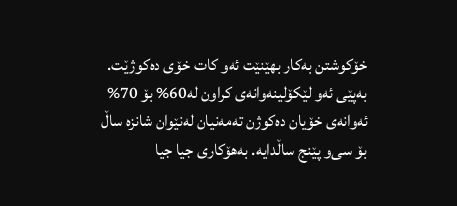خۆكوشتن به‌كار بهێنێت ئه‌و كات خۆی‌ ده‌كوژێت. به‌پێی ئه‌و لێكۆلینه‌وانه‌ی‌ كراون له‌60% بۆ 70% ئه‌وانه‌ی‌ خۆیان ده‌كوژن ته‌مه‌نیان له‌نێوان شانزه‌ ساڵ بۆ سی‌و پێنج ساڵدایه‌. به‌هۆكاری‌ جیا جیا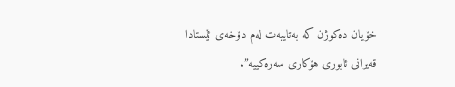خۆیان ده‌كوژن كه‌ به‌تایبه‌ت له‌م دۆخه‌ی‌ ئێستادا قه‌یرانی‌ ئابوری‌ هۆكاری‌ سه‌ره‌كییه‌”.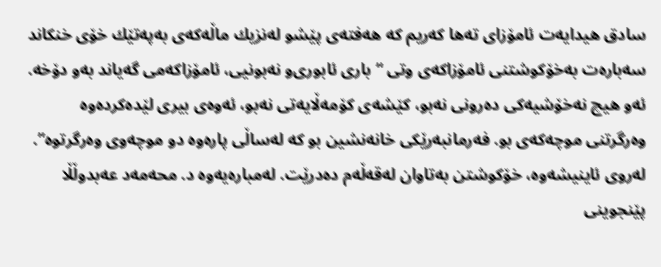سادق هیدایه‌ت ئامۆزای‌ ته‌ها كه‌ریم كه‌ هه‌فته‌ی‌ پێشو له‌نزیك ماڵه‌كه‌ی‌ بە‌په‌تێك خۆی‌ خنكاند سه‌باره‌ت بە‌خۆكوشتنی‌ ئامۆزاكه‌ی‌ وتی “باری ئابوری‌‌و نه‌بونیی، ئامۆزاكه‌می‌ گه‌یاند به‌و دۆخه‌. ئه‌و هیچ نه‌خۆشیه‌كی‌ ده‌رونی‌ نه‌بو، كێشه‌ی‌ كۆمه‌ڵایه‌تی‌ نه‌بو، ئه‌وه‌ی‌ بیری‌ لێده‌كرده‌وه‌ وه‌رگرتنی‌ موچه‌كه‌ی‌ بو. فه‌رمانبه‌رێكی خانه‌نشین بو كه‌ له‌ساڵی‌ پاره‌وه‌ دو موچه‌وی‌ وه‌رگرتوه‌”.
له‌روی ئاینیشه‌وه‌، خۆكوشتن بە‌تاوان له‌قه‌ڵه‌م ده‌درێت. له‌مباره‌یه‌وه‌ د. محه‌مه‌د عه‌بدوڵڵا پێنجوینی‌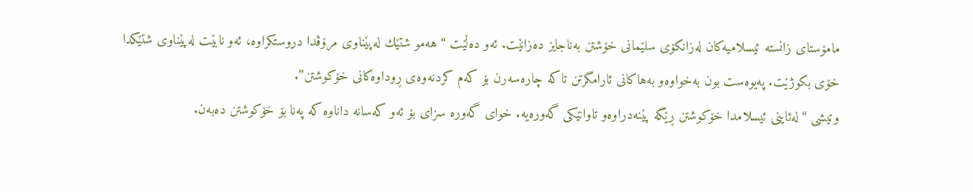مامۆستای‌ زانسته‌ ئیسلامیه‌كان له‌زانكۆی‌ سلێمانی‌ خۆشتن به‌ناجایز ده‌زانێت. ئه‌و ده‌ڵێت “هه‌مو شتێك له‌پێناوی‌ مرۆڤدا دروستكراوه‌، ئه‌و نابێت له‌پێناوی‌ شتێكدا خۆی‌ بكوژێت. په‌یوه‌ست بون به‌خواوه‌و به‌هاكانی‌ ئارامگرتن تاكه‌ چاره‌سه‌رن بۆ كه‌م كردنه‌وه‌ی‌ ڕوداوه‌كانی‌ خۆكوشتن”.
وتیشی‌ “له‌ئاینی‌ ئیسلامدا خۆكوشتن ڕێگه‌ پێنه‌دراوه‌و تاوانێكی‌ گه‌وره‌یه‌. خوای‌ گه‌وره‌ سزای‌ بۆ ئه‌و كه‌سانه‌ داناوه‌ كه‌ په‌نا بۆ خۆكوشتن ده‌به‌ن.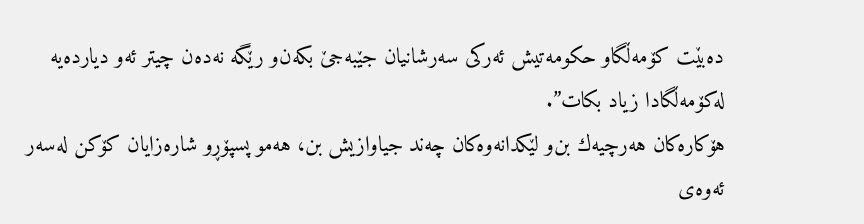ده‌بێت كۆمه‌ڵگاو حكومه‌تیش ئه‌ركی سه‌رشانیان جێبه‌جێ بكه‌ن‌و رێگه‌ نه‌ده‌ن چیتر ئه‌و دیارده‌یه‌ له‌كۆمه‌ڵگادا زیاد بكات”.
هۆكاره‌كان هه‌رچیه‌ك بن‌و لێكدانه‌وه‌كان چه‌ند جیاوازیش بن، هه‌مو پسپۆڕ‌و شاره‌زایان كۆكن له‌سه‌ر ئه‌وه‌ی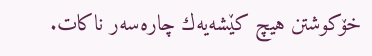خۆكوشتن هیچ كێشه‌یه‌ك چاره‌سه‌ر ناكات.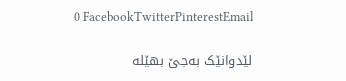0 FacebookTwitterPinterestEmail

لێدوانێک بەجێ بهێلە